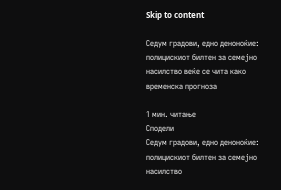Skip to content

Седум градови, едно деноноќие: полицискиот билтен за семејно насилство веќе се чита како временска прогноза

1 мин. читање
Сподели
Седум градови, едно деноноќие: полицискиот билтен за семејно насилство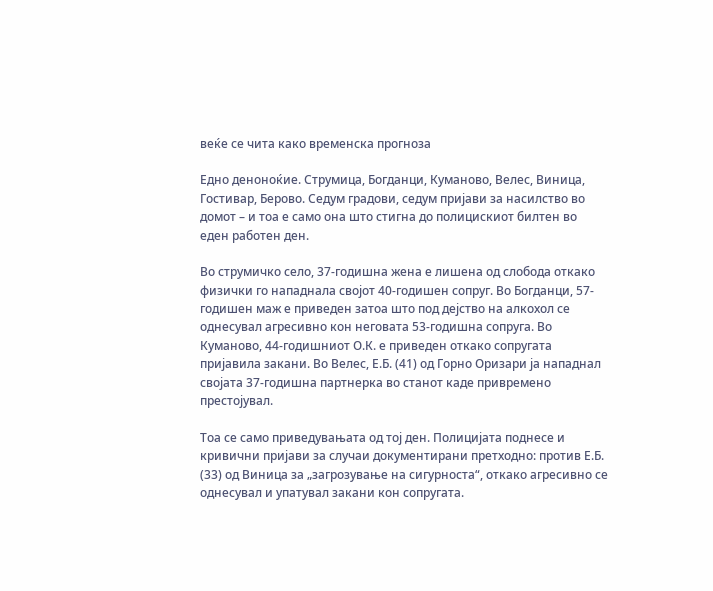веќе се чита како временска прогноза

Едно деноноќие. Струмица, Богданци, Куманово, Велес, Виница, Гостивар, Берово. Седум градови, седум пријави за насилство во домот – и тоа е само она што стигна до полицискиот билтен во еден работен ден.

Во струмичко село, 37-годишна жена е лишена од слобода откако физички го нападнала својот 40-годишен сопруг. Во Богданци, 57-годишен маж е приведен затоа што под дејство на алкохол се однесувал агресивно кон неговата 53-годишна сопруга. Во Куманово, 44-годишниот О.К. е приведен откако сопругата пријавила закани. Во Велес, Е.Б. (41) од Горно Оризари ја нападнал својата 37-годишна партнерка во станот каде привремено престојувал.

Тоа се само приведувањата од тој ден. Полицијата поднесе и кривични пријави за случаи документирани претходно: против Е.Б. (33) од Виница за „загрозување на сигурноста“, откако агресивно се однесувал и упатувал закани кон сопругата.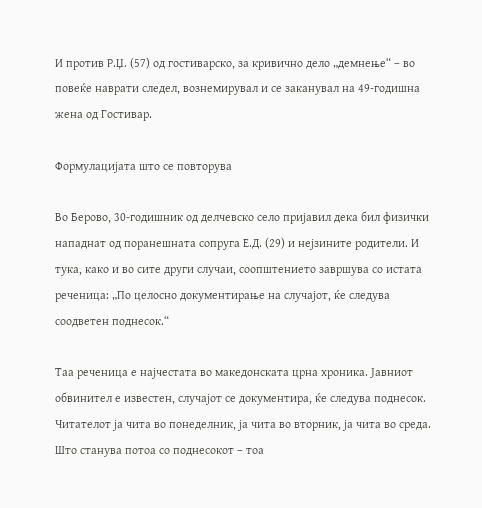И против Р.Џ. (57) од гостиварско, за кривично дело „демнење“ – во повеќе наврати следел, вознемирувал и се заканувал на 49-годишна жена од Гостивар.

Формулацијата што се повторува

Во Берово, 30-годишник од делчевско село пријавил дека бил физички нападнат од поранешната сопруга Е.Д. (29) и нејзините родители. И тука, како и во сите други случаи, соопштението завршува со истата реченица: „По целосно документирање на случајот, ќе следува соодветен поднесок.“

Таа реченица е најчестата во македонската црна хроника. Јавниот обвинител е известен, случајот се документира, ќе следува поднесок. Читателот ја чита во понеделник, ја чита во вторник, ја чита во среда. Што станува потоа со поднесокот – тоа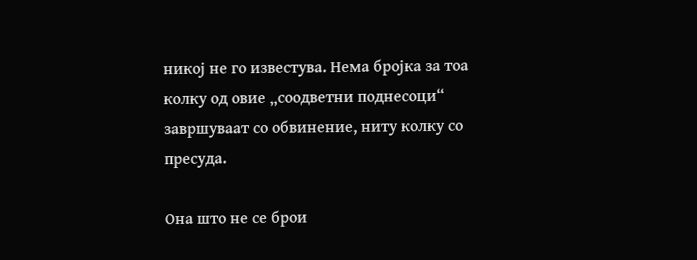никој не го известува. Нема бројка за тоа колку од овие „соодветни поднесоци“ завршуваат со обвинение, ниту колку со пресуда.

Она што не се брои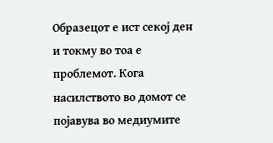Образецот е ист секој ден и токму во тоа е проблемот. Кога насилството во домот се појавува во медиумите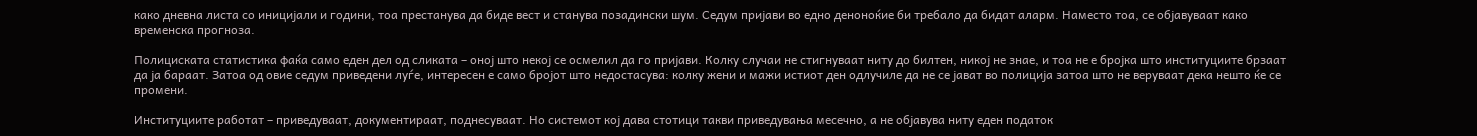како дневна листа со иницијали и години, тоа престанува да биде вест и станува позадински шум. Седум пријави во едно деноноќие би требало да бидат аларм. Наместо тоа, се објавуваат како временска прогноза.

Полициската статистика фаќа само еден дел од сликата – оној што некој се осмелил да го пријави. Колку случаи не стигнуваат ниту до билтен, никој не знае, и тоа не е бројка што институциите брзаат да ја бараат. Затоа од овие седум приведени луѓе, интересен е само бројот што недостасува: колку жени и мажи истиот ден одлучиле да не се јават во полиција затоа што не веруваат дека нешто ќе се промени.

Институциите работат – приведуваат, документираат, поднесуваат. Но системот кој дава стотици такви приведувања месечно, а не објавува ниту еден податок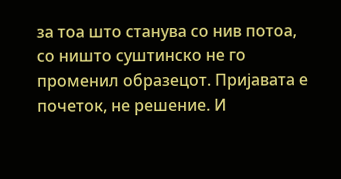за тоа што станува со нив потоа, со ништо суштинско не го променил образецот. Пријавата е почеток, не решение. И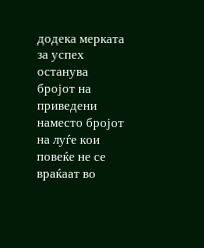додека мерката за успех останува бројот на приведени наместо бројот на луѓе кои повеќе не се враќаат во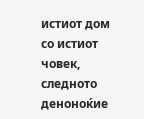истиот дом со истиот човек, следното деноноќие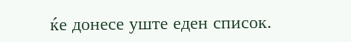ќе донесе уште еден список.